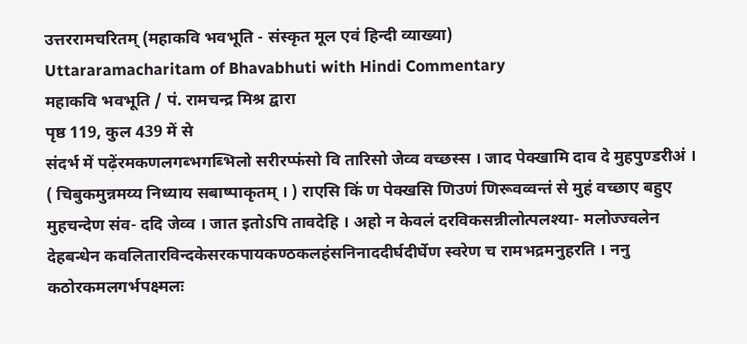उत्तररामचरितम् (महाकवि भवभूति - संस्कृत मूल एवं हिन्दी व्याख्या)
Uttararamacharitam of Bhavabhuti with Hindi Commentary
महाकवि भवभूति / पं. रामचन्द्र मिश्र द्वारा
पृष्ठ 119, कुल 439 में से
संदर्भ में पढ़ेंरमकणलगब्भगब्भिलो सरीरप्फंसो वि तारिसो जेव्व वच्छस्स । जाद पेक्खामि दाव दे मुहपुण्डरीअं । ( चिबुकमुन्नमय्य निध्याय सबाष्पाकृतम् । ) राएसि किं ण पेक्खसि णिउणं णिरूवव्वन्तं से मुहं वच्छाए बहुए मुहचन्देण संव- ददि जेव्व । जात इतोऽपि तावदेहि । अहो न केवलं दरविकसन्नीलोत्पलश्या- मलोज्ज्वलेन देहबन्धेन कवलितारविन्दकेसरकपायकण्ठकलहंसनिनाददीर्घदीर्घेण स्वरेण च रामभद्रमनुहरति । ननु कठोरकमलगर्भपक्ष्मलः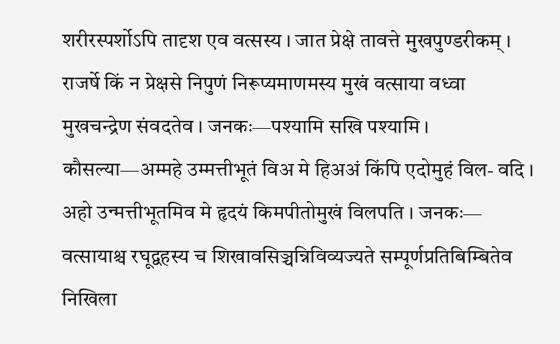शरीरस्पर्शोऽपि तादृश एव वत्सस्य । जात प्रेक्षे तावत्ते मुखपुण्डरीकम् । राजर्षे किं न प्रेक्षसे निपुणं निरूप्यमाणमस्य मुखं वत्साया वध्वा मुखचन्द्रेण संवदतेव । जनकः—पश्यामि सखि पश्यामि । कौसल्या—अम्महे उम्मत्तीभूतं विअ मे हिअअं किंपि एदोमुहं विल- वदि । अहो उन्मत्तीभूतमिव मे हृदयं किमपीतोमुखं विलपति । जनकः— वत्सायाश्च रघूद्वहस्य च शिखावसिञ्चन्निविव्यज्यते सम्पूर्णप्रतिबिम्बितेव निखिला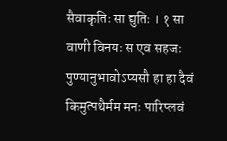सैवाकृतिः सा द्युतिः । १ सा वाणी विनयः स एव सहजः पुण्यानुभावोऽप्यसौ हा हा दैवं किमुत्पथैर्मम मनः पारिप्लवं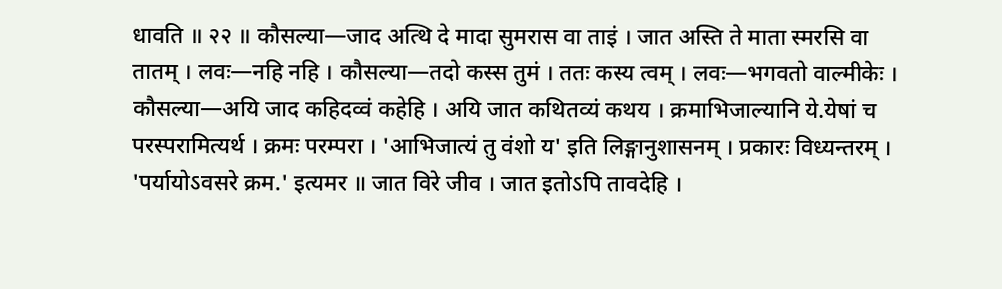धावति ॥ २२ ॥ कौसल्या—जाद अत्थि दे मादा सुमरास वा ताइं । जात अस्ति ते माता स्मरसि वा तातम् । लवः—नहि नहि । कौसल्या—तदो कस्स तुमं । ततः कस्य त्वम् । लवः—भगवतो वाल्मीकेः । कौसल्या—अयि जाद कहिदव्वं कहेहि । अयि जात कथितव्यं कथय । क्रमाभिजाल्यानि ये.येषां च परस्परामित्यर्थ । क्रमः परम्परा । 'आभिजात्यं तु वंशो य' इति लिङ्गानुशासनम् । प्रकारः विध्यन्तरम् । 'पर्यायोऽवसरे क्रम.' इत्यमर ॥ जात विरे जीव । जात इतोऽपि तावदेहि ।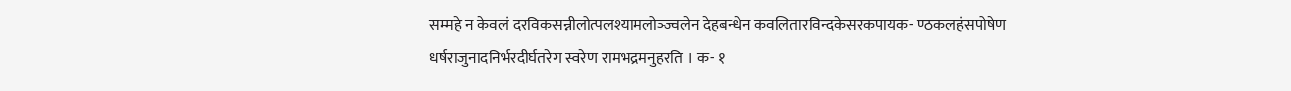सम्महे न केवलं दरविकसन्नीलोत्पलश्यामलोञ्ज्वलेन देहबन्धेन कवलितारविन्दकेसरकपायक- ण्ठकलहंसपोषेण धर्षराजुनादनिर्भरदीर्घतरेग स्वरेण रामभद्रमनुहरति । क- १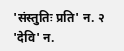'संस्तुतिः प्रति' न. २ 'देवि' न.